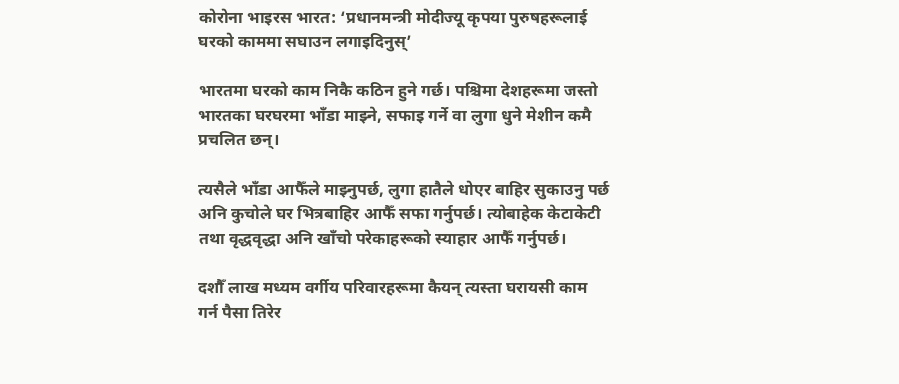कोरोना भाइरस भारत: ‘प्रधानमन्त्री मोदीज्यू कृपया पुरुषहरूलाई घरको काममा सघाउन लगाइदिनुस्’

भारतमा घरको काम निकै कठिन हुने गर्छ। पश्चिमा देशहरूमा जस्तो भारतका घरघरमा भाँडा माझ्ने, सफाइ गर्ने वा लुगा धुने मेशीन कमै प्रचलित छन्।

त्यसैले भाँडा आफैँले माझ्नुपर्छ, लुगा हातैले धोएर बाहिर सुकाउनु पर्छ अनि कुचोले घर भित्रबाहिर आफैँ सफा गर्नुपर्छ। त्योबाहेक केटाकेटी तथा वृद्धवृद्धा अनि खाँचो परेकाहरूको स्याहार आफैँ गर्नुपर्छ।

दशौँ लाख मध्यम वर्गीय परिवारहरूमा कैयन् त्यस्ता घरायसी काम गर्न पैसा तिरेर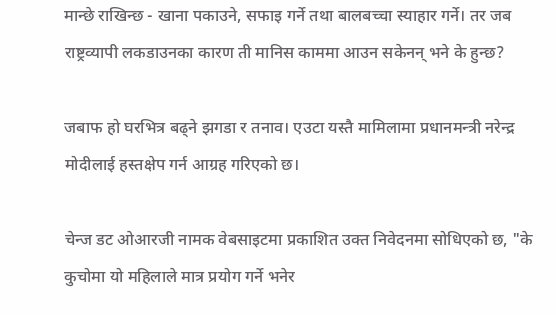मान्छे राखिन्छ - खाना पकाउने, सफाइ गर्ने तथा बालबच्चा स्याहार गर्ने। तर जब राष्ट्रव्यापी लकडाउनका कारण ती मानिस काममा आउन सकेनन् भने के हुन्छ?

जबाफ हो घरभित्र बढ्ने झगडा र तनाव। एउटा यस्तै मामिलामा प्रधानमन्त्री नरेन्द्र मोदीलाई हस्तक्षेप गर्न आग्रह गरिएको छ।

चेन्ज डट ओआरजी नामक वेबसाइटमा प्रकाशित उक्त निवेदनमा सोधिएको छ, "के कुचोमा यो महिलाले मात्र प्रयोग गर्ने भनेर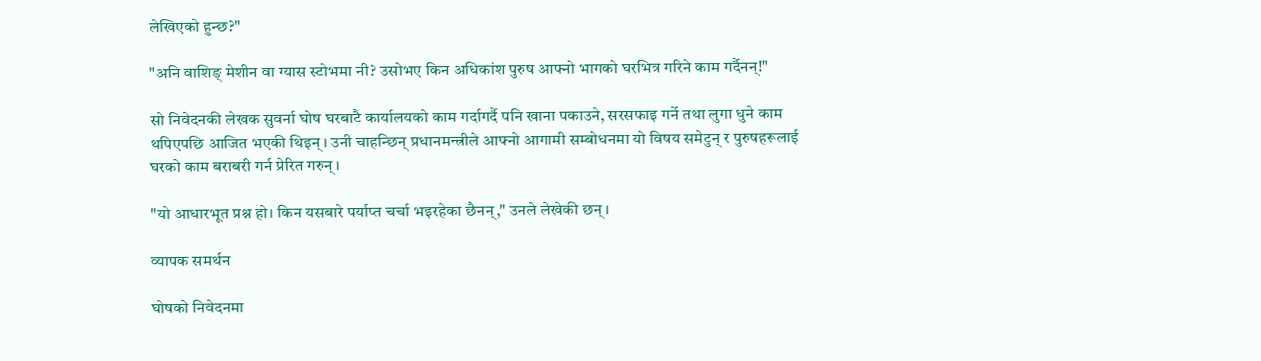लेखिएको हुन्छ?"

"अनि वाशिङ् मेशीन वा ग्यास स्टोभमा नी? उसोभए किन अधिकांश पुरुष आफ्नो भागको घरभित्र गरिने काम गर्दैनन्!"

सो निवेदनकी लेखक सुवर्ना घोष घरबाटै कार्यालयको काम गर्दागर्दै पनि खाना पकाउने, सरसफाइ गर्ने तथा लुगा धुने काम थपिएपछि आजित भएकी थिइन्। उनी चाहन्छिन् प्रधानमन्त्रीले आफ्नो आगामी सम्बोधनमा यो विषय समेटुन् र पुरुषहरूलाई घरको काम बराबरी गर्न प्रेरित गरुन्।

"यो आधारभूत प्रश्न हो। किन यसबारे पर्याप्त चर्चा भइरहेका छैनन्," उनले लेखेकी छन्।

व्यापक समर्थन

घोषको निवेदनमा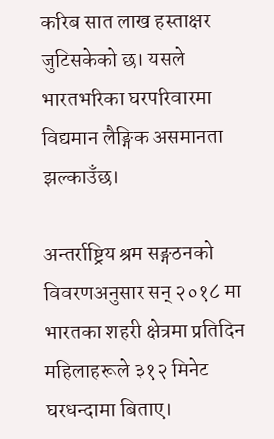करिब सात लाख हस्ताक्षर जुटिसकेको छ। यसले भारतभरिका घरपरिवारमा विद्यमान लैङ्गिक असमानता झल्काउँछ।

अन्तर्राष्ट्रिय श्रम सङ्गठनको विवरणअनुसार सन् २०१८ मा भारतका शहरी क्षेत्रमा प्रतिदिन महिलाहरूले ३१२ मिनेट घरधन्दामा बिताए।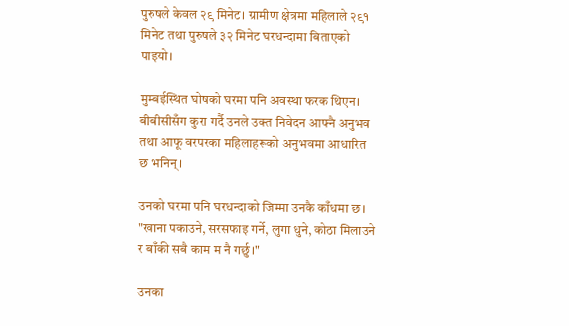पुरुषले केवल २९ मिनेट। ग्रामीण क्षेत्रमा महिलाले २९१ मिनेट तथा पुरुषले ३२ मिनेट घरधन्दामा बिताएको पाइयो।

मुम्बईस्थित घोषको घरमा पनि अवस्था फरक थिएन। बीबीसीसँग कुरा गर्दै उनले उक्त निवेदन आफ्नै अनुभव तथा आफू वरपरका महिलाहरूको अनुभवमा आधारित छ भनिन्।

उनको घरमा पनि घरधन्दाको जिम्मा उनकै काँधमा छ। "खाना पकाउने, सरसफाइ गर्ने, लुगा धुने, कोठा मिलाउने र बाँकी सबै काम म नै गर्छु।"

उनका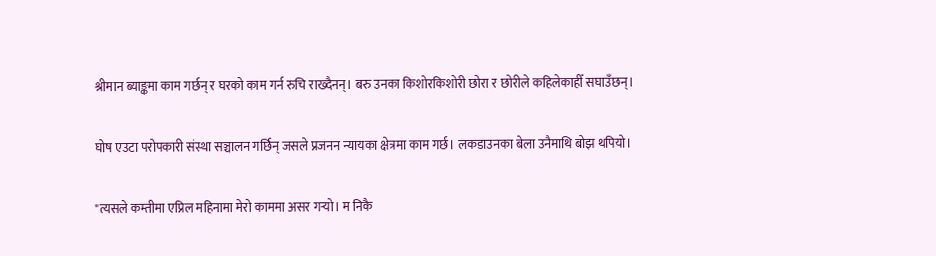श्रीमान ब्याङ्कमा काम गर्छन् र घरको काम गर्न रुचि राख्दैनन्। बरु उनका किशोरकिशोरी छोरा र छोरीले कहिलेकाहीँ सघाउँछन्।

घोष एउटा परोपकारी संस्था सञ्चालन गर्छिन् जसले प्रजनन न्यायका क्षेत्रमा काम गर्छ। लकडाउनका बेला उनैमाथि बोझ थपियो।

"त्यसले कम्तीमा एप्रिल महिनामा मेरो काममा असर गर्‍यो। म निकै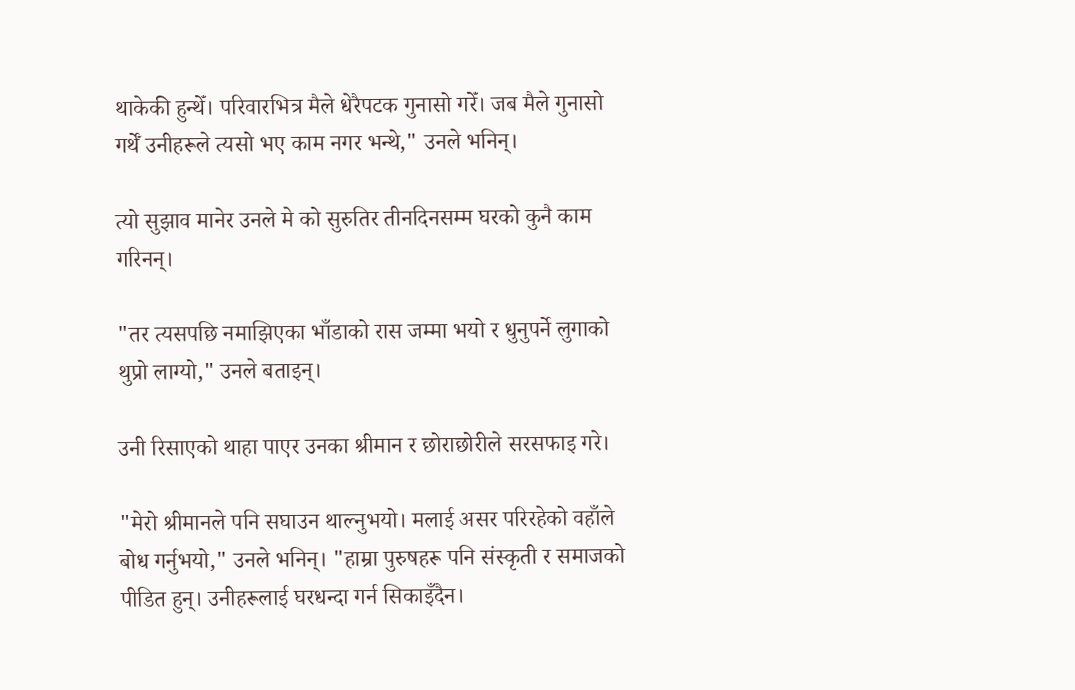थाकेकी हुन्थेँ। परिवारभित्र मैले धेरैपटक गुनासो गरेँ। जब मैले गुनासो गर्थेँ उनीहरूले त्यसो भए काम नगर भन्थे," उनले भनिन्।

त्यो सुझाव मानेर उनले मे को सुरुतिर तीनदिनसम्म घरको कुनै काम गरिनन्।

"तर त्यसपछि नमाझिएका भाँडाको रास जम्मा भयो र धुनुपर्ने लुगाको थुप्रो लाग्यो," उनले बताइन्।

उनी रिसाएको थाहा पाएर उनका श्रीमान र छोराछोरीले सरसफाइ गरे।

"मेरो श्रीमानले पनि सघाउन थाल्नुभयो। मलाई असर परिरहेको वहाँले बोध गर्नुभयो," उनले भनिन्। "हाम्रा पुरुषहरू पनि संस्कृती र समाजको पीडित हुन्। उनीहरूलाई घरधन्दा गर्न सिकाइँदैन।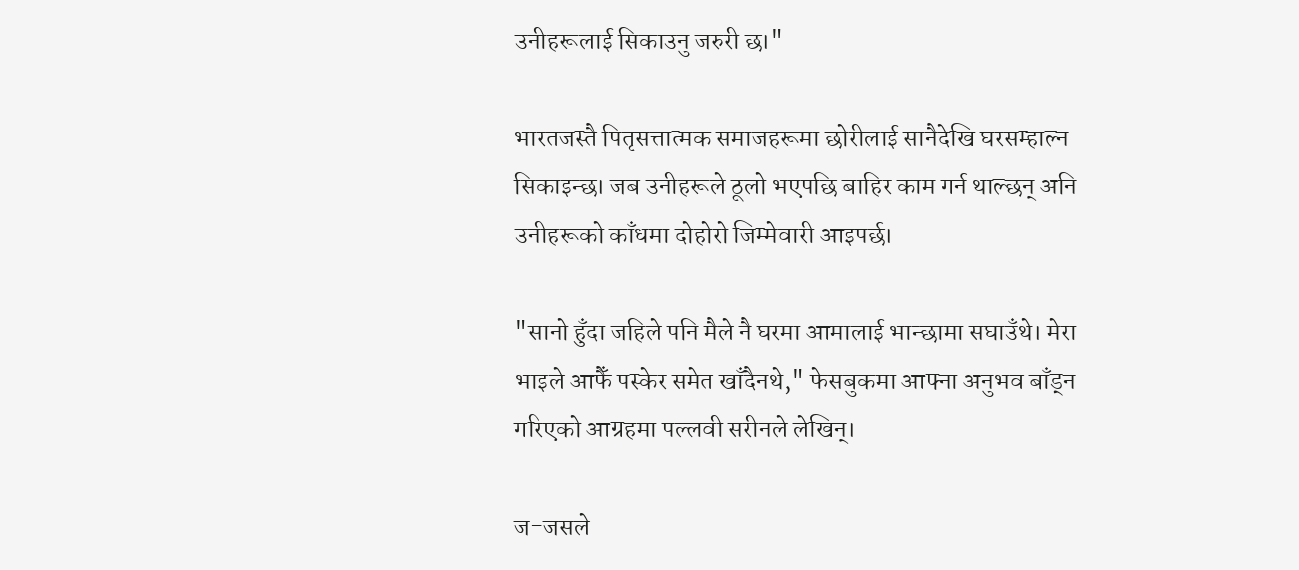उनीहरूलाई सिकाउनु जरुरी छ।"

भारतजस्तै पितृसत्तात्मक समाजहरूमा छोरीलाई सानैदेखि घरसम्हाल्न सिकाइन्छ। जब उनीहरूले ठूलो भएपछि बाहिर काम गर्न थाल्छन् अनि उनीहरूको काँधमा दोहोरो जिम्मेवारी आइपर्छ।

"सानो हुँदा जहिले पनि मैले नै घरमा आमालाई भान्छामा सघाउँथे। मेरा भाइले आफैँ पस्केर समेत खाँदैनथे," फेसबुकमा आफ्ना अनुभव बाँड्न गरिएको आग्रहमा पल्लवी सरीनले लेखिन्।

ज-जसले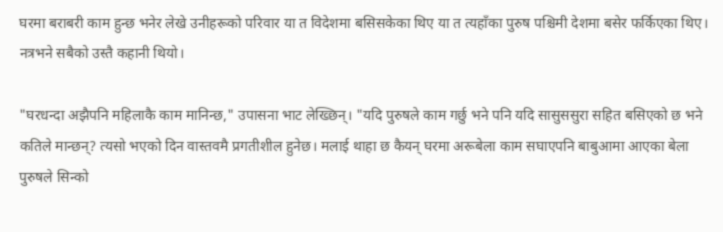घरमा बराबरी काम हुन्छ भनेर लेखे उनीहरूको परिवार या त विदेशमा बसिसकेका थिए या त त्यहाँका पुरुष पश्चिमी देशमा बसेर फर्किएका थिए। नत्रभने सबैको उस्तै कहानी थियो।

"घरधन्दा अझैपनि महिलाकै काम मानिन्छ," उपासना भाट लेख्छिन्। "यदि पुरुषले काम गर्छु भने पनि यदि सासुससुरा सहित बसिएको छ भने कतिले मान्छन्? त्यसो भएको दिन वास्तवमै प्रगतीशील हुनेछ। मलाई थाहा छ कैयन् घरमा अरूबेला काम सघाएपनि बाबुआमा आएका बेला पुरुषले सिन्को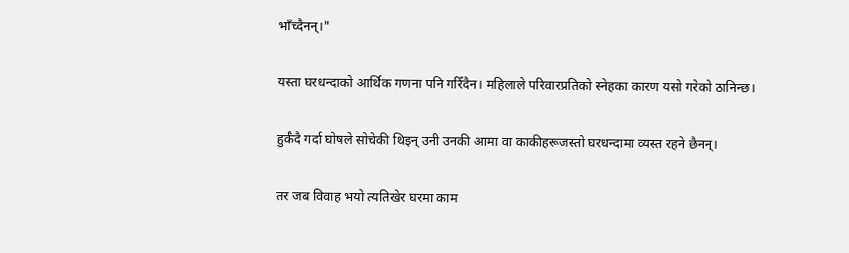भाँच्दैनन्।"

यस्ता घरधन्दाको आर्थिक गणना पनि गरिँदैन। महिलाले परिवारप्रतिको स्नेहका कारण यसो गरेको ठानिन्छ।

हुर्कँदै गर्दा घोषले सोचेकी थिइन् उनी उनकी आमा वा काकीहरूजस्तो घरधन्दामा व्यस्त रहने छैनन्।

तर जब विवाह भयो त्यतिखेर घरमा काम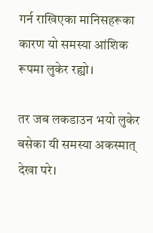गर्न राखिएका मानिसहरूका कारण यो समस्या आंशिक रूपमा लुकेर रह्यो।

तर जब लकडाउन भयो लुकेर बसेका यी समस्या अकस्मात् देखा परे।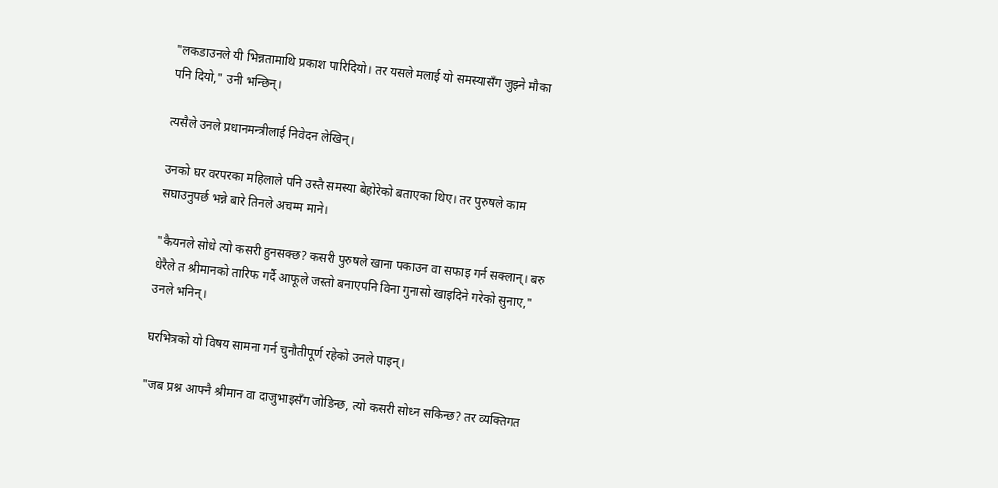"लकडाउनले यी भिन्नतामाथि प्रकाश पारिदियो। तर यसले मलाई यो समस्यासँग जुझ्ने मौका पनि दियो," उनी भन्छिन्।

त्यसैले उनले प्रधानमन्त्रीलाई निवेदन लेखिन्।

उनको घर वरपरका महिलाले पनि उस्तै समस्या बेहोरेको बताएका थिए। तर पुरुषले काम सघाउनुपर्छ भन्ने बारे तिनले अचम्म माने।

"कैयनले सोधे त्यो कसरी हुनसक्छ? कसरी पुरुषले खाना पकाउन वा सफाइ गर्न सक्लान्। बरु धेरैले त श्रीमानको तारिफ गर्दै आफूले जस्तो बनाएपनि विना गुनासो खाइदिने गरेको सुनाए," उनले भनिन्।

घरभित्रको यो विषय सामना गर्न चुनौतीपूर्ण रहेको उनले पाइन्।

"जब प्रश्न आफ्नै श्रीमान वा दाजुभाइसँग जोडिन्छ, त्यो कसरी सोध्न सकिन्छ? तर व्यक्तिगत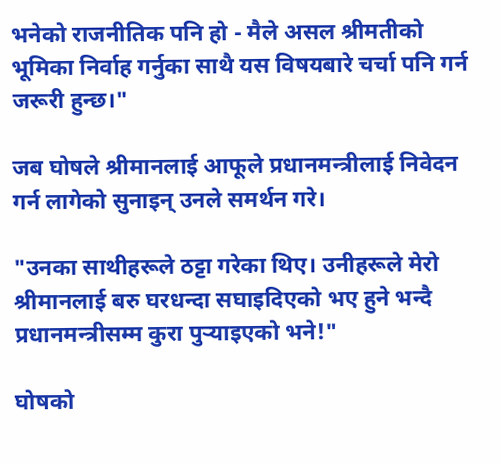भनेको राजनीतिक पनि हो - मैले असल श्रीमतीको भूमिका निर्वाह गर्नुका साथै यस विषयबारे चर्चा पनि गर्न जरूरी हुन्छ।"

जब घोषले श्रीमानलाई आफूले प्रधानमन्त्रीलाई निवेदन गर्न लागेको सुनाइन् उनले समर्थन गरे।

"उनका साथीहरूले ठट्टा गरेका थिए। उनीहरूले मेरो श्रीमानलाई बरु घरधन्दा सघाइदिएको भए हुने भन्दै प्रधानमन्त्रीसम्म कुरा पुर्‍याइएको भने!"

घोषको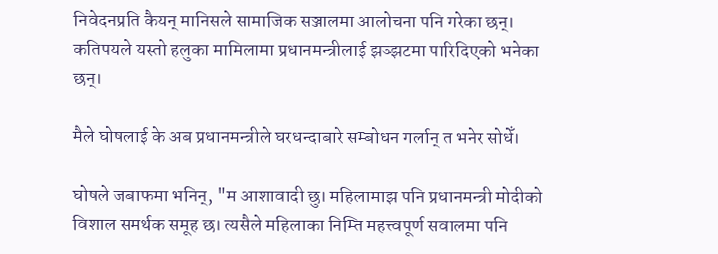निवेदनप्रति कैयन् मानिसले सामाजिक सञ्जालमा आलोचना पनि गरेका छन्। कतिपयले यस्तो हलुका मामिलामा प्रधानमन्त्रीलाई झञ्झटमा पारिदिएको भनेका छन्।

मैले घोषलाई के अब प्रधानमन्त्रीले घरधन्दाबारे सम्बोधन गर्लान् त भनेर सोधेँ।

घोषले जबाफमा भनिन्, "म आशावादी छु। महिलामाझ पनि प्रधानमन्त्री मोदीको विशाल समर्थक समूह छ। त्यसैले महिलाका निम्ति महत्त्वपूर्ण सवालमा पनि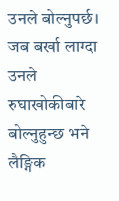उनले बोल्नुपर्छ। जब बर्खा लाग्दा उनले रुघाखोकीबारे बोल्नुहुन्छ भने लैङ्गिक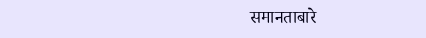समानताबारे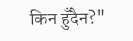किन हुँदैन?"